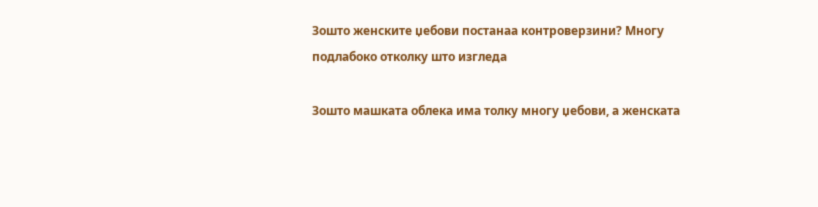Зошто женските џебови постанаа контроверзини? Многу подлабоко отколку што изгледа

Зошто машката облека има толку многу џебови, а женската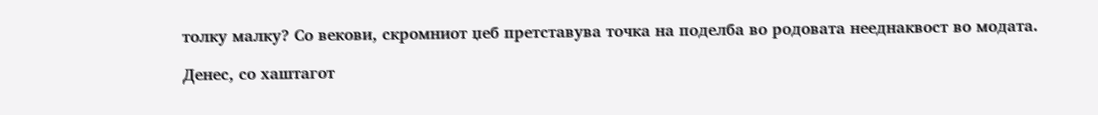толку малку? Со векови, скромниот џеб претставува точка на поделба во родовата нееднаквост во модата.

Денес, со хаштагот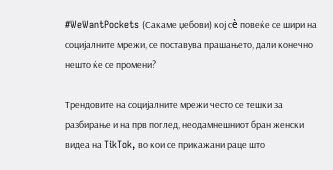#WeWantPockets (Сакаме џебови) кој сè повеќе се шири на социјалните мрежи, се поставува прашањето, дали конечно нешто ќе се промени?

Трендовите на социјалните мрежи често се тешки за разбирање и на прв поглед, неодамнешниот бран женски видеа на TikTok, во кои се прикажани раце што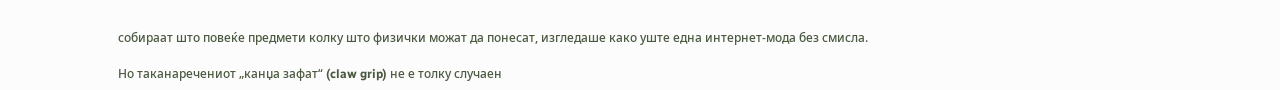собираат што повеќе предмети колку што физички можат да понесат, изгледаше како уште една интернет-мода без смисла.

Но таканаречениот „канџа зафат“ (claw grip) не е толку случаен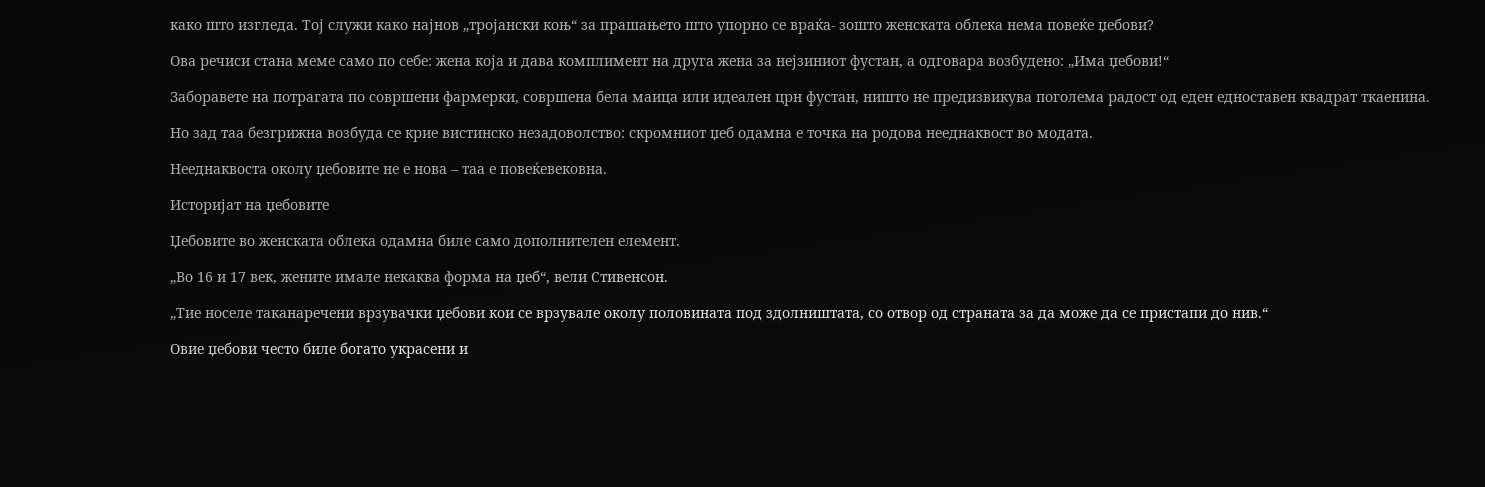како што изгледа. Тој служи како најнов „тројански коњ“ за прашањето што упорно се враќа- зошто женската облека нема повеќе џебови?

Ова речиси стана меме само по себе: жена која и дава комплимент на друга жена за нејзиниот фустан, а одговара возбудено: „Има џебови!“

Заборавете на потрагата по совршени фармерки, совршена бела маица или идеален црн фустан, ништо не предизвикува поголема радост од еден едноставен квадрат ткаенина.

Но зад таа безгрижна возбуда се крие вистинско незадоволство: скромниот џеб одамна е точка на родова нееднаквост во модата.

Нееднаквоста околу џебовите не е нова – таа е повеќевековна.

Историјат на џебовите

Џебовите во женската облека одамна биле само дополнителен елемент.

„Во 16 и 17 век, жените имале некаква форма на џеб“, вели Стивенсон.

„Тие носеле таканаречени врзувачки џебови кои се врзувале околу половината под здолништата, со отвор од страната за да може да се пристапи до нив.“

Овие џебови често биле богато украсени и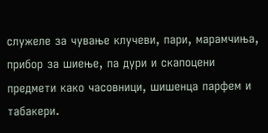служеле за чување клучеви, пари, марамчиња, прибор за шиење, па дури и скапоцени предмети како часовници, шишенца парфем и табакери.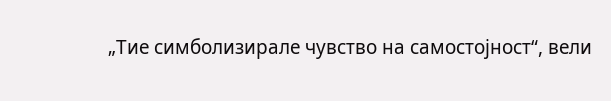„Тие симболизирале чувство на самостојност“, вели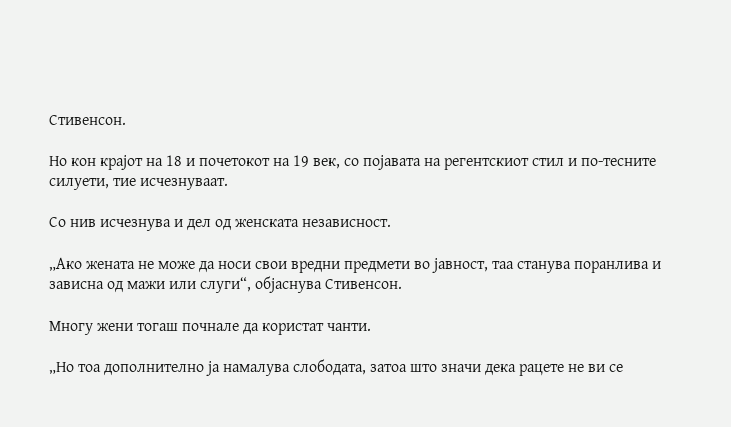Стивенсон.

Но кон крајот на 18 и почетокот на 19 век, со појавата на регентскиот стил и по-тесните силуети, тие исчезнуваат.

Со нив исчезнува и дел од женската независност.

„Ако жената не може да носи свои вредни предмети во јавност, таа станува поранлива и зависна од мажи или слуги“, објаснува Стивенсон.

Многу жени тогаш почнале да користат чанти.

„Но тоа дополнително ја намалува слободата, затоа што значи дека рацете не ви се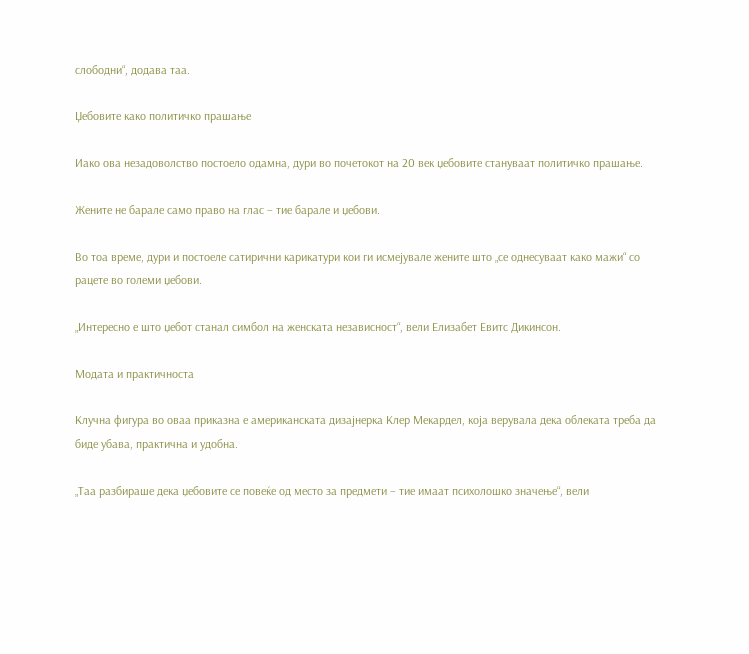слободни“, додава таа.

Џебовите како политичко прашање

Иако ова незадоволство постоело одамна, дури во почетокот на 20 век џебовите стануваат политичко прашање.

Жените не барале само право на глас – тие барале и џебови.

Во тоа време, дури и постоеле сатирични карикатури кои ги исмејувале жените што „се однесуваат како мажи“ со рацете во големи џебови.

„Интересно е што џебот станал симбол на женската независност“, вели Елизабет Евитс Дикинсон.

Модата и практичноста

Клучна фигура во оваа приказна е американската дизајнерка Клер Мекардел, која верувала дека облеката треба да биде убава, практична и удобна.

„Таа разбираше дека џебовите се повеќе од место за предмети – тие имаат психолошко значење“, вели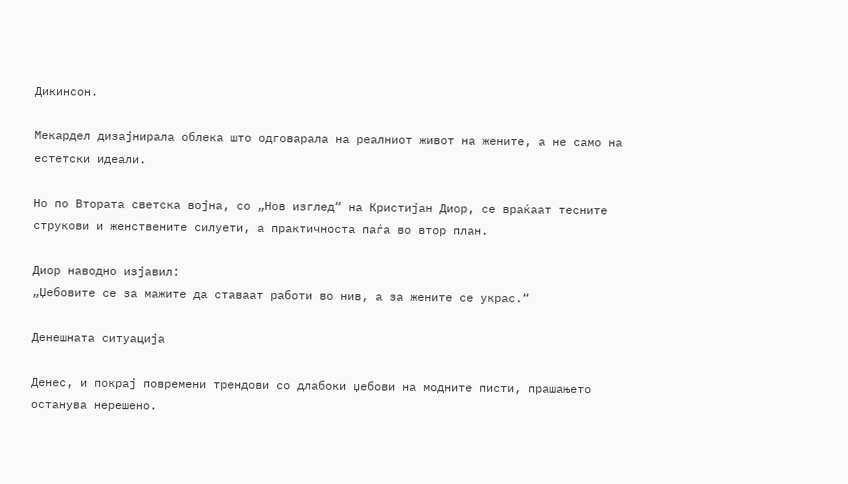Дикинсон.

Мекардел дизајнирала облека што одговарала на реалниот живот на жените, а не само на естетски идеали.

Но по Втората светска војна, со „Нов изглед“ на Кристијан Диор, се враќаат тесните струкови и женствените силуети, а практичноста паѓа во втор план.

Диор наводно изјавил:
„Џебовите се за мажите да ставаат работи во нив, а за жените се украс.“

Денешната ситуација

Денес, и покрај повремени трендови со длабоки џебови на модните писти, прашањето останува нерешено.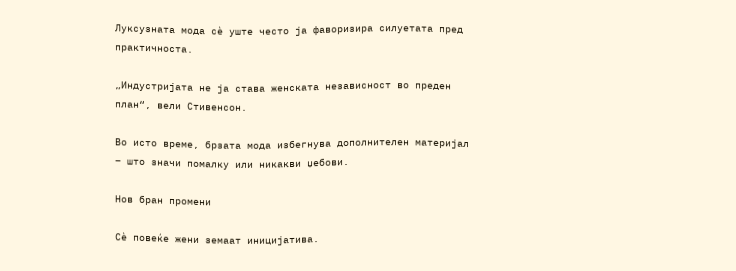Луксузната мода сè уште често ја фаворизира силуетата пред практичноста.

„Индустријата не ја става женската независност во преден план“, вели Стивенсон.

Во исто време, брзата мода избегнува дополнителен материјал – што значи помалку или никакви џебови.

Нов бран промени

Сè повеќе жени земаат иницијатива.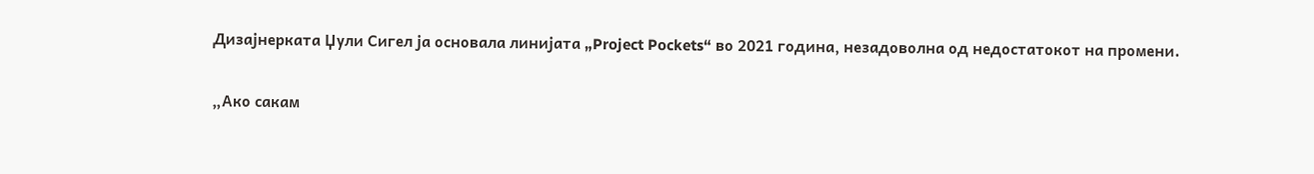Дизајнерката Џули Сигел ја основала линијата „Project Pockets“ во 2021 година, незадоволна од недостатокот на промени.

„Ако сакам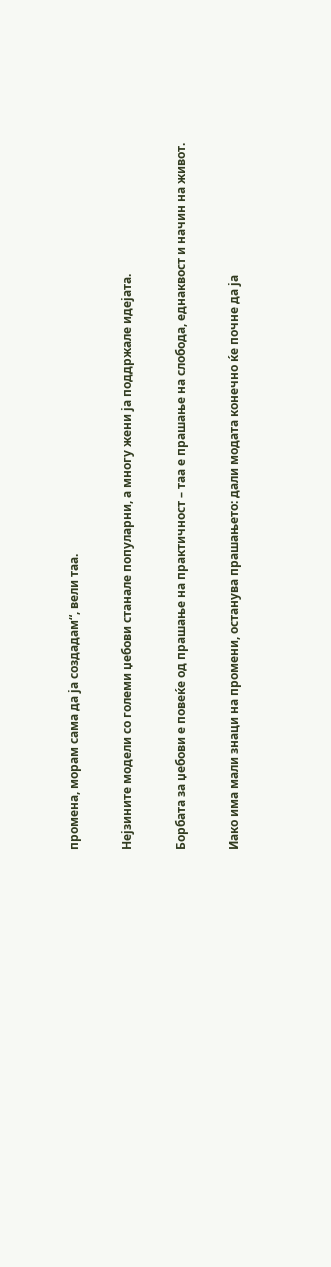промена, морам сама да ја создадам“, вели таа.

Нејзините модели со големи џебови станале популарни, а многу жени ја поддржале идејата.

Борбата за џебови е повеќе од прашање на практичност – таа е прашање на слобода, еднаквост и начин на живот.

Иако има мали знаци на промени, останува прашањето: дали модата конечно ќе почне да ја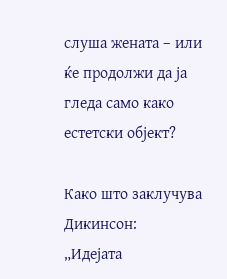слуша жената – или ќе продолжи да ја гледа само како естетски објект?

Како што заклучува Дикинсон:
„Идејата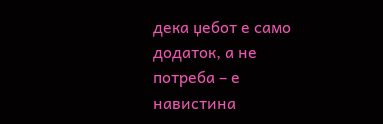дека џебот е само додаток, а не потреба – е навистина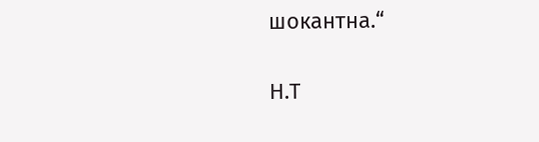шокантна.“

Н.Т